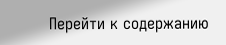Перейти к содержанию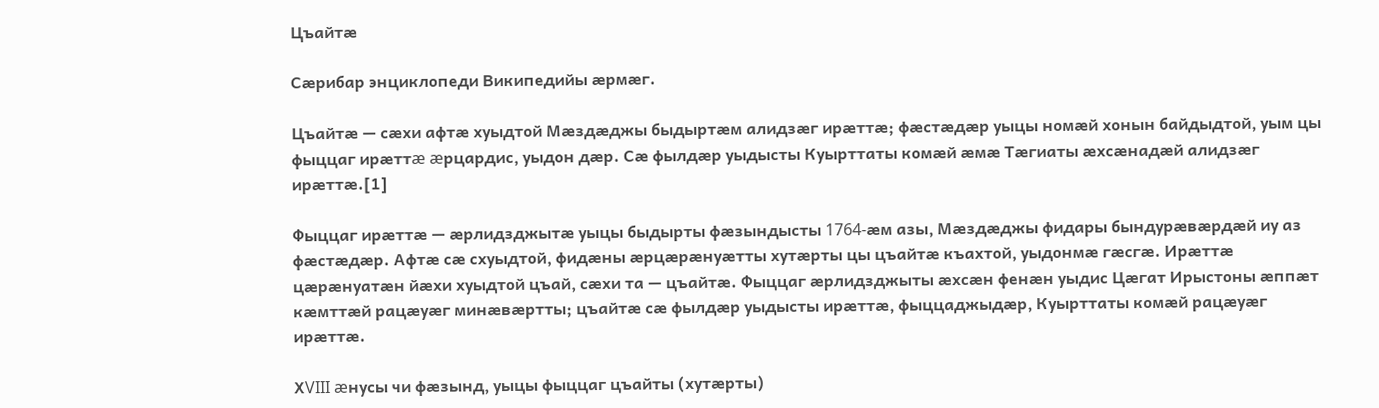Цъайтæ

Сæрибар энциклопеди Википедийы æрмæг.

Цъайтæ — сæхи афтæ хуыдтой Мæздæджы быдыртæм алидзæг ирæттæ; фæстæдæр уыцы номæй хонын байдыдтой, уым цы фыццаг ирæттæ æрцардис, уыдон дæр. Сæ фылдæр уыдысты Куырттаты комæй æмæ Тæгиаты æхсæнадæй алидзæг ирæттæ.[1]

Фыццаг ирæттæ — æрлидзджытæ уыцы быдырты фæзындысты 1764-æм азы, Мæздæджы фидары бындурæвæрдæй иу аз фæстæдæр. Афтæ сæ схуыдтой, фидæны æрцæрæнуæтты хутæрты цы цъайтæ къахтой, уыдонмæ гæсгæ. Ирæттæ цæрæнуатæн йæхи хуыдтой цъай, сæхи та — цъайтæ. Фыццаг æрлидзджыты æхсæн фенæн уыдис Цæгат Ирыстоны æппæт кæмттæй рацæуæг минæвæртты; цъайтæ сæ фылдæр уыдысты ирæттæ, фыццаджыдæр, Куырттаты комæй рацæуæг ирæттæ.

ХVIII æнусы чи фæзынд, уыцы фыццаг цъайты (хутæрты)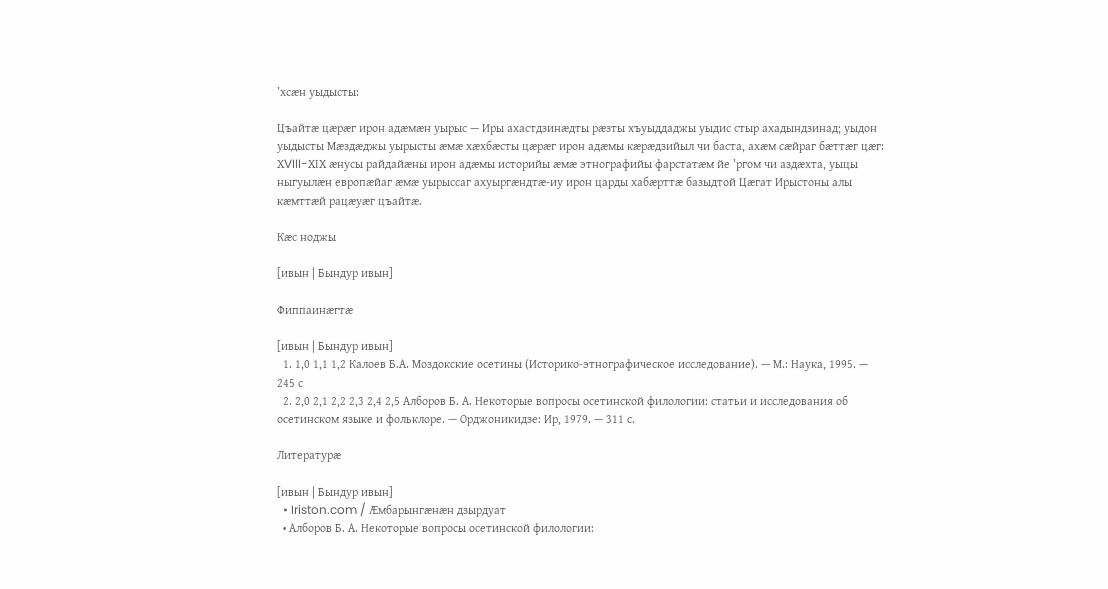’хсæн уыдысты:

Цъайтæ цæрæг ирон адæмæн уырыс — Иры ахастдзинæдты рæзты хъуыддаджы уыдис стыр ахадындзинад; уыдон уыдысты Мæздæджы уырысты æмæ хæхбæсты цæрæг ирон адæмы кæрæдзийыл чи баста, ахæм сæйраг бæттæг цæг: ХVIII-ХIХ æнусы райдайæны ирон адæмы историйы æмæ этнографийы фарстатæм йе ’ргом чи аздæхта, уыцы ныгуылæн европæйаг æмæ уырыссаг ахуыргæндтæ-иу ирон царды хабæрттæ базыдтой Цæгат Ирыстоны алы кæмттæй рацæуæг цъайтæ.

Кæс ноджы

[ивын | Бындур ивын]

Фиппаинæгтæ

[ивын | Бындур ивын]
  1. 1,0 1,1 1,2 Калоев Б.А. Моздокские осетины (Историко-этнографическое исследование). — М.: Наука, 1995. — 245 с
  2. 2,0 2,1 2,2 2,3 2,4 2,5 Алборов Б. А. Некоторые вопросы осетинской филологии: статьи и исследования об осетинском языке и фольклоре. — Орджоникидзе: Ир, 1979. — 311 с.

Литературæ

[ивын | Бындур ивын]
  • Iriston.com / Æмбарынгæнæн дзырдуат
  • Алборов Б. А. Некоторые вопросы осетинской филологии: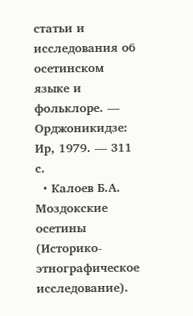статьи и исследования об осетинском языке и фольклоре. — Орджоникидзе: Ир, 1979. — 311 с.
  • Калоев Б.А. Моздокские осетины (Историко-этнографическое исследование).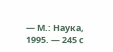— М.: Наука, 1995. — 245 с